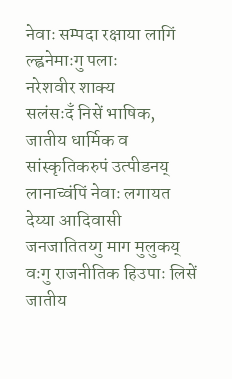नेवाः सम्पदा रक्षाया लागिं ल्ह्वनेमाःगु पलाः
नरेशवीर शाक्य
सलंसःदँ निसें भाषिक, जातीय धार्मिक व सांस्कृतिकरुपं उत्पीडनय् लानाच्वंपिं नेवाः लगायत देय्या आदिवासी जनजातितय्गु माग मुलुकय् वःगु राजनीतिक हिउपाः लिसें जातीय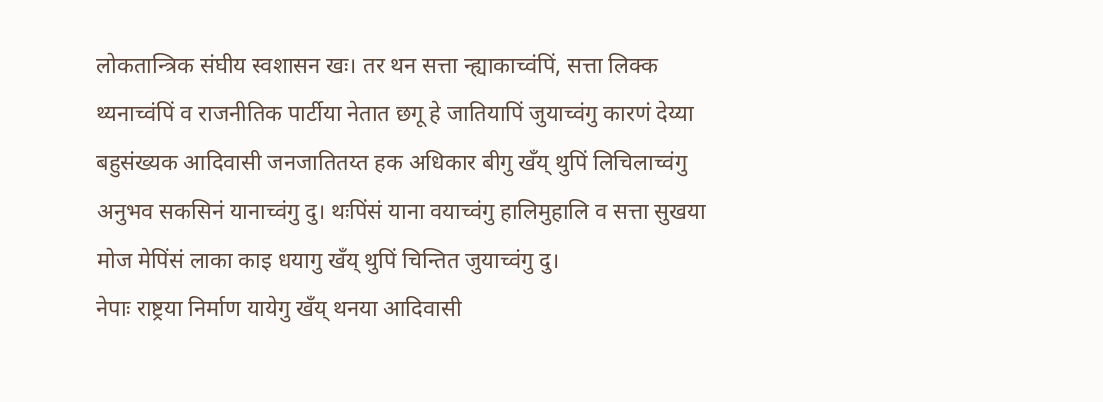लोकतान्त्रिक संघीय स्वशासन खः। तर थन सत्ता न्ह्याकाच्वंपिं, सत्ता लिक्क थ्यनाच्वंपिं व राजनीतिक पार्टीया नेतात छगू हे जातियापिं जुयाच्वंगु कारणं देय्या बहुसंख्यक आदिवासी जनजातितय्त हक अधिकार बीगु खँय् थुपिं लिचिलाच्वंगु अनुभव सकसिनं यानाच्वंगु दु। थःपिंसं याना वयाच्वंगु हालिमुहालि व सत्ता सुखया मोज मेपिंसं लाका काइ धयागु खँय् थुपिं चिन्तित जुयाच्वंगु दु।
नेपाः राष्ट्रया निर्माण यायेगु खँय् थनया आदिवासी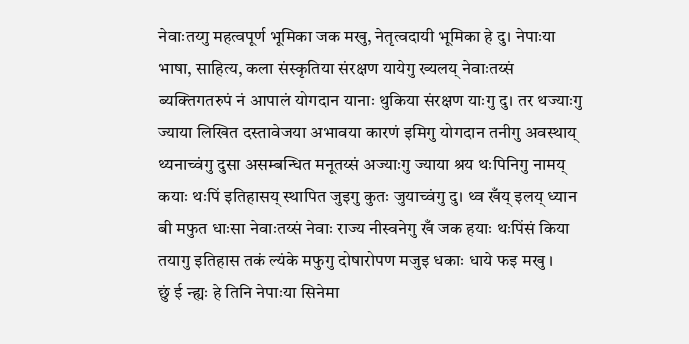नेवाःतय्गु महत्वपूर्ण भूमिका जक मखु, नेतृत्वदायी भूमिका हे दु। नेपाःया भाषा, साहित्य, कला संस्कृतिया संरक्षण यायेगु ख्यलय् नेवाःतय्सं ब्यक्तिगतरुपं नं आपालं योगदान यानाः थुकिया संरक्षण याःगु दु। तर थज्याःगु ज्याया लिखित दस्तावेजया अभावया कारणं इमिगु योगदान तनीगु अवस्थाय् थ्यनाच्वंगु दुसा असम्बन्धित मनूतय्सं अज्याःगु ज्याया श्रय थःपिनिगु नामय् कयाः थःपिं इतिहासय् स्थापित जुइगु कुतः जुयाच्वंगु दु। थ्व खँय् इलय् ध्यान बी मफुत धाःसा नेवाःतय्सं नेवाः राज्य नीस्वनेगु खँ जक हयाः थःपिंसं किया तयागु इतिहास तकं ल्यंके मफुगु दोषारोपण मजुइ धकाः धाये फइ मखु ।
छुं ई न्ह्यः हे तिनि नेपाःया सिनेमा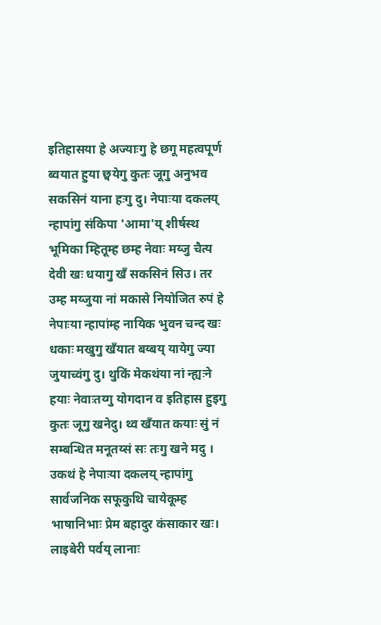इतिहासया हे अज्याःगु हे छगू महत्वपूर्ण ब्वयात हुया छ्वयेगु कुतः जूगु अनुभव सकसिनं याना हःगु दु। नेपाःया दकलय् न्हापांगु संकिपा 'आमा'य् शीर्षस्थ भूमिका म्हितूम्ह छम्ह नेवाः मय्जु चैत्य देवी खः धयागु खँ सकसिनं सिउ। तर उम्ह मय्जुया नां मकासे नियोजित रुपं हे नेपाःया न्हापांम्ह नायिक भुवन चन्द खः धकाः मखुगु खँयात बय्बय् यायेगु ज्या जुयाच्वंगु दु। थुकिं मेकथंया नां न्ह्यःने हयाः नेवाःतय्गु योगदान व इतिहास हुइगु कुतः जूगु खनेदु। थ्व खँयात कयाः सुं नं सम्बन्धित मनूतय्सं सः तःगु खने मदु ।
उकथं हे नेपाःया दकलय् न्हापांगु सार्वजनिक सफूकुथि चायेकूम्ह भाषानिभाः प्रेम बहादुर कंसाकार खः। लाइबेरी पर्वय् लानाः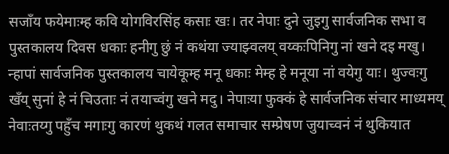सजाँय फयेमाःम्ह कवि योगविरसिंह कसाः खः। तर नेपाः दुने जुइगु सार्वजनिक सभा व पुस्तकालय दिवस धकाः हनीगु छुं नं कथंया ज्याझ्वलय् वय्कःपिनिगु नां खने दइ मखु। न्हापां सार्वजनिक पुस्तकालय चायेकूम्ह मनू धकाः मेम्ह हे मनूया नां वयेगु याः। थुज्वःगु खँय् सुनां हे नं चिउताः नं तयाच्वंगु खने मदु। नेपाःया फुक्कं हे सार्वजनिक संचार माध्यमय् नेवाःतय्गु पहुँच मगाःगु कारणं थुकथं गलत समाचार सम्प्रेषण जुयाच्वनं नं थुकियात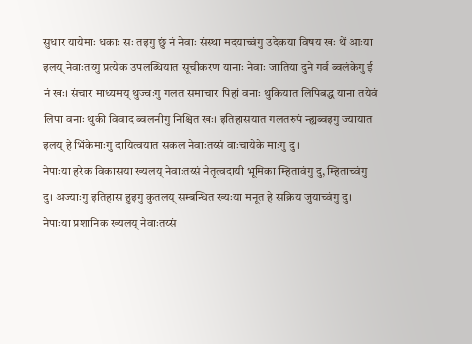सुधार यायेमाः धकाः सः तइगु छुं नं नेवाः संस्था मदयाच्वंगु उदेकया विषय खः थें आःया इलय् नेवाःतय्गु प्रत्येक उपलब्धियात सूचीकरण यानाः नेवाः जातिया दुने गर्व ब्वलंकेगु ई नं खः। संचार माध्यमय् थुज्वःगु गलत समाचार पिहां वनाः थुकियात लिपिबद्ध याना तयेवं लिपा वनाः थुकी विवाद ब्वलनीगु निश्चित खः। इतिहासयात गलतरुपं न्ह्यब्वइगु ज्यायात इलय् हे भिंकेमाःगु दायित्वयात सकल नेवाःतय्सं वाःचायेके माःगु दु ।
नेपाःया हरेक विकासया ख्यलय् नेवाःतय्सं नेतृत्वदायी भूमिका म्हितावंगु दु, म्हिताच्वंगु दु। अज्याःगु इतिहास हुइगु कुतलय् सम्बन्धित ख्यःया मनूत हे सक्रिय जुयाच्वंगु दु। नेपाःया प्रशानिक ख्यलय् नेवाःतय्सं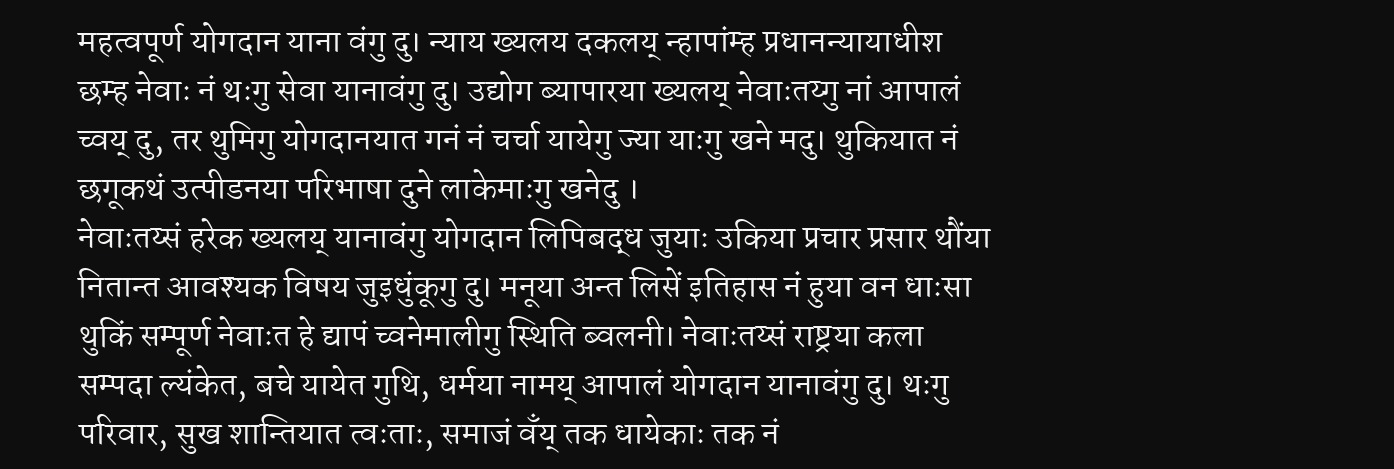महत्वपूर्ण योगदान याना वंगु दु। न्याय ख्यलय दकलय् न्हापांम्ह प्रधानन्यायाधीश छम्ह नेवाः नं थःगु सेवा यानावंगु दु। उद्योग ब्यापारया ख्यलय् नेवाःतय्गु नां आपालं च्वय् दु, तर थुमिगु योगदानयात गनं नं चर्चा यायेगु ज्या याःगु खने मदु। थुकियात नं छगूकथं उत्पीडनया परिभाषा दुने लाकेमाःगु खनेदु ।
नेवाःतय्सं हरेक ख्यलय् यानावंगु योगदान लिपिबद्ध जुयाः उकिया प्रचार प्रसार थौंया नितान्त आवश्यक विषय जुइधुंकूगु दु। मनूया अन्त लिसें इतिहास नं हुया वन धाःसा थुकिं सम्पूर्ण नेवाःत हे द्यापं च्वनेमालीगु स्थिति ब्वलनी। नेवाःतय्सं राष्ट्रया कला सम्पदा ल्यंकेत, बचे यायेत गुथि, धर्मया नामय् आपालं योगदान यानावंगु दु। थःगु परिवार, सुख शान्तियात त्वःताः, समाजं वँय् तक धायेकाः तक नं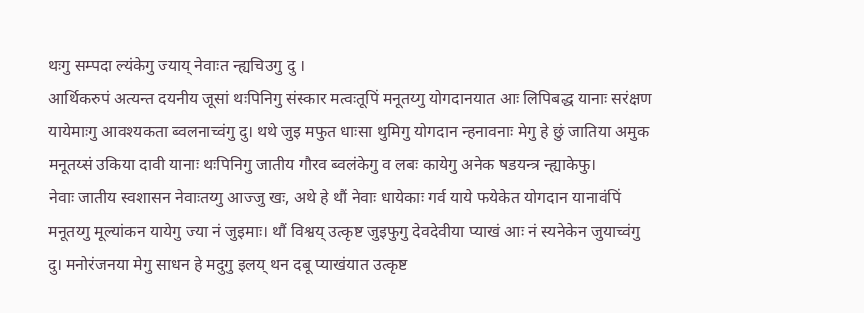थःगु सम्पदा ल्यंकेगु ज्याय् नेवाःत न्ह्यचिउगु दु ।
आर्थिकरुपं अत्यन्त दयनीय जूसां थःपिनिगु संस्कार मत्वःतूपिं मनूतय्गु योगदानयात आः लिपिबद्ध यानाः सरंक्षण यायेमाःगु आवश्यकता ब्वलनाच्वंगु दु। थथे जुइ मफुत धाःसा थुमिगु योगदान न्हनावनाः मेगु हे छुं जातिया अमुक मनूतय्सं उकिया दावी यानाः थःपिनिगु जातीय गौरव ब्वलंकेगु व लबः कायेगु अनेक षडयन्त्र न्ह्याकेफु।
नेवाः जातीय स्वशासन नेवाःतय्गु आज्जु खः, अथे हे थौं नेवाः धायेकाः गर्व याये फयेकेत योगदान यानावंपिं मनूतय्गु मूल्यांकन यायेगु ज्या नं जुइमाः। थौं विश्वय् उत्कृष्ट जुइफुगु देवदेवीया प्याखं आः नं स्यनेकेन जुयाच्वंगु दु। मनोरंजनया मेगु साधन हे मदुगु इलय् थन दबू प्याखंयात उत्कृष्ट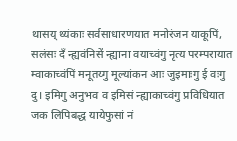थासय् थ्यंकाः सर्वसाधारणयात मनोरंजन याकूपिं, सलंसः दँ न्ह्यवंनिसें न्ह्याना वयाच्वंगु नृत्य परम्परायात म्वाकाच्वंपिं मनूतय्गु मूल्यांकन आः जुइमाःगु ई वःगु दु। इमिगु अनुभव व इमिसं न्ह्याकाच्वंगु प्रविधियात जक लिपिबद्ध यायेफुसां नं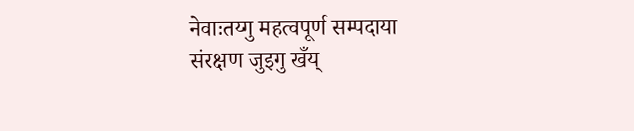नेवाःतय्गु महत्वपूर्ण सम्पदाया संरक्षण जुइगु खँय्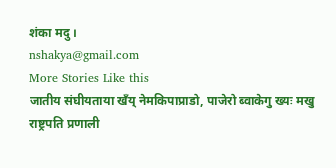शंका मदु ।
nshakya@gmail.com
More Stories Like this
जातीय संघीयताया खँय् नेमकिपाप्राडो, पाजेरो ब्वाकेगु ख्यः मखु
राष्ट्रपति प्रणाली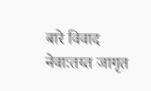बारे विवाद
नेवाःतय्त जागृत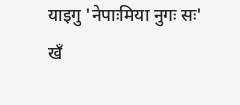याइगु 'नेपाःमिया नुगः सः'
खँ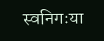स्वनिगःया